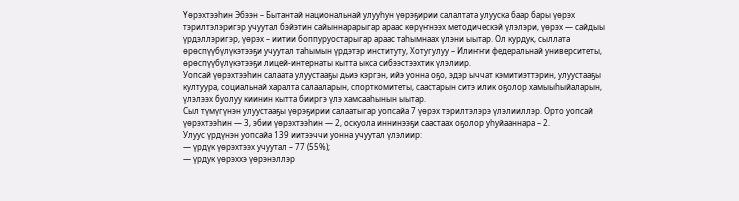Үөрэхтээһин Эбээн – Бытантай национальнай улууһун үөрэҕирии салалтата улууска баар бары үөрэх тэрилтэлэригэр учуутал бэйэтин сайыннарарыгар араас көрүҥнээх методическэй үлэлэри, үөрэх — сайдыы үрдэллэригэр, үөрэх – иитии боппуруостарыгар араас таhымнаах үлэни ыытар. Ол курдук, сыллата өрөспүүбүлүкэтээҕи учуутал таhымын үрдэтэр институту, Хотугулуу – Илиҥҥи федеральнай университеты, өрөспүүбүлүкэтээҕи лицей-интернаты кытта ыкса сибээстээхтик үлэлиир.
Уопсай үөрэхтээhин салаата улуустааҕы дьиэ кэргэн, ийэ уонна оҕо, эдэр ыччат кэмитиэттэрин, улуустааҕы култуура, социальнай харалта салааларын, спорткомитеты, саастарын ситэ илик оҕолор хамыыһыйаларын, үлэлээх буолуу киинин кытта бииргэ үлэ хамсааһынын ыытар.
Сыл түмүгүнэн улуустааҕы үөрэҕирии салаатыгар уопсайа 7 үөрэх тэрилтэлэрэ үлэлииллэр. Орто уопсай үөрэхтээһин — 3, эбии үөрэхтээһин — 2, оскуола иннинээҕи саастаах оҕолор уһуйааннара – 2.
Улуус үрдүнэн уопсайа 139 иитээччи уонна учуутал үлэлиир:
— үрдүк үөрэхтээх учуутал – 77 (55%);
— үрдук үөрэххэ үөрэнэллэр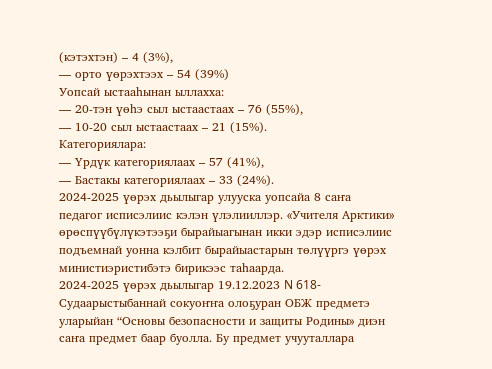(кэтэхтэн) – 4 (3%),
— орто үөрэхтээх – 54 (39%)
Уопсай ыстааhынан ыллахха:
— 20-тэн үөһэ сыл ыстаастаах – 76 (55%),
— 10-20 сыл ыстаастаах – 21 (15%).
Категориялара:
— Үрдүк категориялаах – 57 (41%),
— Бастакы категориялаах – 33 (24%).
2024-2025 үөрэх дьылыгар улууска уопсайа 8 саҥа педагог исписэлиис кэлэн үлэлииллэр. «Учителя Арктики» өрөспүүбүлүкэтээҕи бырайыагынан икки эдэр исписэлиис подъемнай уонна кэлбит бырайыастарын төлүүргэ үөрэх министиэристибэтэ бирикээс таһаарда.
2024-2025 үөрэх дьылыгар 19.12.2023 N 618- Судаарыстыбаннай сокуоҥҥа олоҕуран ОБЖ предметэ уларыйан “Основы безопасности и защиты Родины» диэн саҥа предмет баар буолла. Бу предмет учууталлара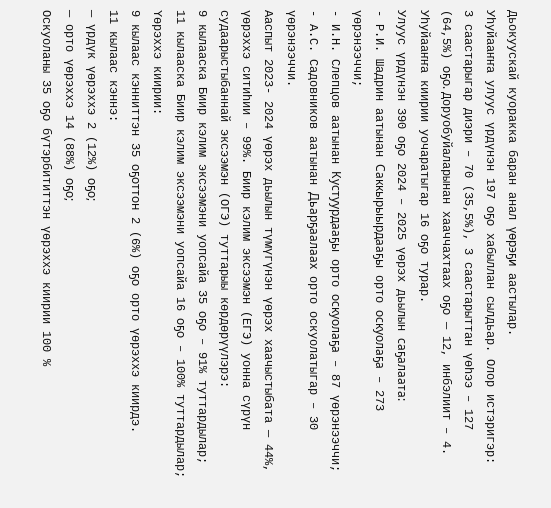Дьокуускай куоракка баран анал үөрэҕи аастылар.
Уһуйааҥҥа улуус үрдүнэн 197 оҕо хабыллан сылдьар. Олор истэригэр:
3 саастарыгар диэри – 70 (35,5%), 3 саастарыттан үөһээ – 127 (64,5%) оҕо. Доруобуйаларынан хааччахтаах оҕо — 12, инбэлиит – 4. Уһуйааҥҥа киирии уочаратыгар 16 оҕо турар.
Улуус үрдүнэн 390 оҕо 2024 – 2025 үөрэх дьылын саҕалаата:
- Р.И. Шадрин аатынан Саккырыырдааҕы орто оскуолаҕа – 273 үөрэнээччи;
- И.Н. Слепцов аатынан Кустуурдааҕы орто оскуолаҕа – 87 үөрэнээччи;
- А.С. Садовников аатынан Дьарҕаалаах орто оскуолатыгар – 30 үөрэнээччи.
Ааспыт 2023- 2024 үөрэх дьылын түмүгүнэн үөрэх хаачыстыбата — 44%, үөрэххэ ситиһии – 99%. Биир кэлим эксээмэн (ЕГЭ) уонна сүрүн судаарыстыбаннай эксээмэн (ОГЭ) туттарыы көрдөрүүлэрэ:
9 кылааска Биир кэлим эксээмэни уопсайа 35 оҕо – 91% туттардылар;
11 кылааска Биир кэлим эксээмэни уопсайа 16 оҕо – 100% туттардылар;
Үөрэххэ киирии:
9 кылаас кэнниттэн 35 оҕоттон 2 (6%) оҕо орто үөрэххэ киирдэ.
11 кылаас кэннэ:
— үрдүк үөрэххэ 2 (12%) оҕо;
— орто үөрэххэ 14 (88%) оҕо;
Оскуоланы 35 оҕо бүтэрбититтэн үөрэххэ киирии 100 %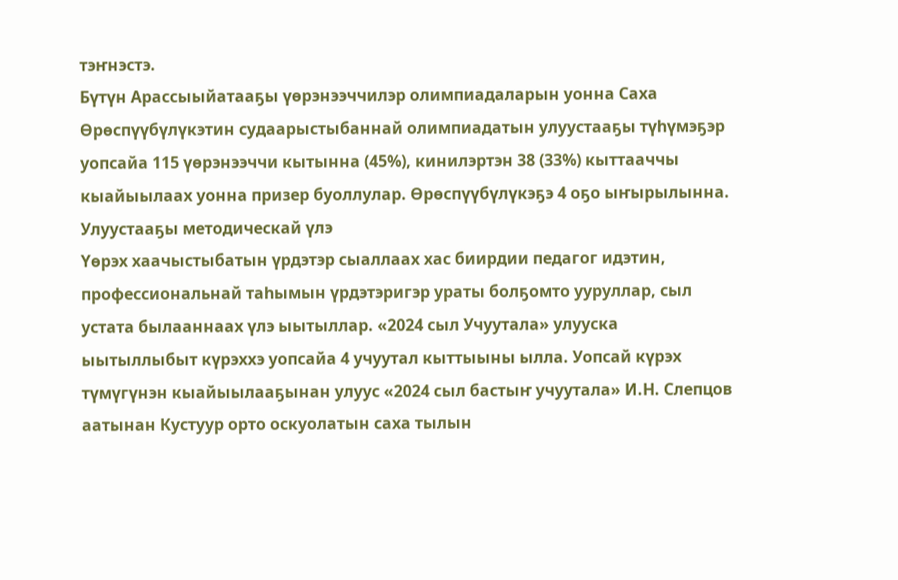тэҥнэстэ.
Бүтүн Арассыыйатааҕы үөрэнээччилэр олимпиадаларын уонна Саха Өрөспүүбүлүкэтин судаарыстыбаннай олимпиадатын улуустааҕы түһүмэҕэр уопсайа 115 үөрэнээччи кытынна (45%), кинилэртэн 38 (33%) кыттааччы кыайыылаах уонна призер буоллулар. Өрөспүүбүлүкэҕэ 4 оҕо ыҥырылынна.
Улуустааҕы методическай үлэ
Үөрэх хаачыстыбатын үрдэтэр сыаллаах хас биирдии педагог идэтин, профессиональнай таһымын үрдэтэригэр ураты болҕомто ууруллар, сыл устата былааннаах үлэ ыытыллар. «2024 сыл Учуутала» улууска ыытыллыбыт күрэххэ уопсайа 4 учуутал кыттыыны ылла. Уопсай күрэх түмүгүнэн кыайыылааҕынан улуус «2024 сыл бастыҥ учуутала» И.Н. Слепцов аатынан Кустуур орто оскуолатын саха тылын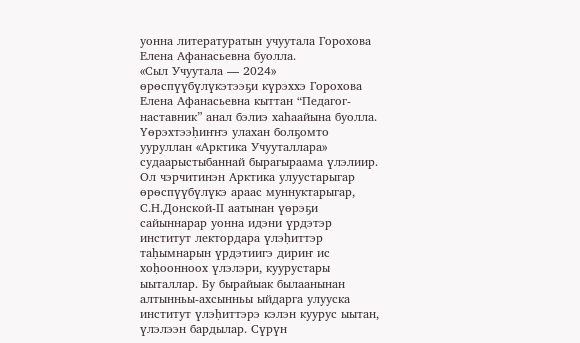уонна литературатын учуутала Горохова Елена Афанасьевна буолла.
«Сыл Учуутала — 2024» өрөспүүбүлүкэтээҕи күрэххэ Горохова Елена Афанасьевна кыттан “Педагог-наставник” анал бэлиэ хаһаайына буолла.
Үɵрэхтээḥиҥҥэ улахан болҕомто ууруллан «Арктика Учууталлара» судаарыстыбаннай бырагыраама үлэлиир. Ол чэрчитинэн Арктика улуустарыгар ɵрɵспүүбүлүкэ араас муннуктарыгар, С.Н.Донской-II аатынан үɵрэҕи сайыннарар уонна идэни үрдэтэр институт лектордара үлэḥиттэр таḥымнарын үрдэтиигэ дириҥ ис хоḥоонноох үлэлэри, куурустары ыыталлар. Бу бырайыак былаанынан алтынньы-ахсынньы ыйдарга улууска институт үлэḥиттэрэ кэлэн куурус ыытан, үлэлээн бардылар. Сүрүн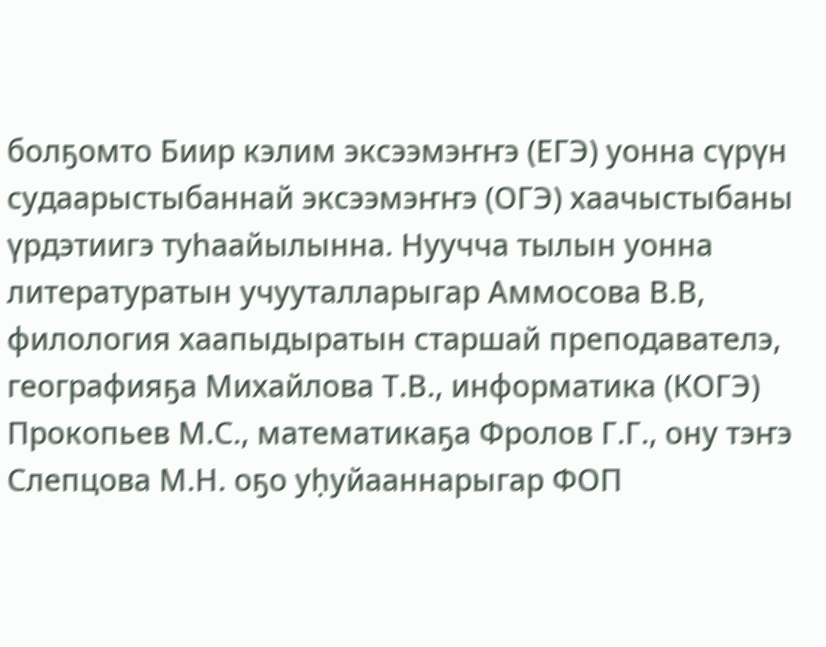болҕомто Биир кэлим эксээмэҥҥэ (ЕГЭ) уонна сүрүн судаарыстыбаннай эксээмэҥҥэ (ОГЭ) хаачыстыбаны үрдэтиигэ туһаайылынна. Нуучча тылын уонна литературатын учууталларыгар Аммосова В.В, филология хаапыдыратын старшай преподавателэ, географияҕа Михайлова Т.В., информатика (КОГЭ) Прокопьев М.С., математикаҕа Фролов Г.Г., ону тэҥэ Слепцова М.Н. оҕо уḥуйааннарыгар ФОП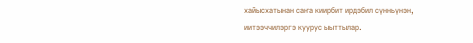хайысхатынан саҥа киирбит ирдэбил сүнньүнэн, иитээччилэргэ куурус ыыттылар.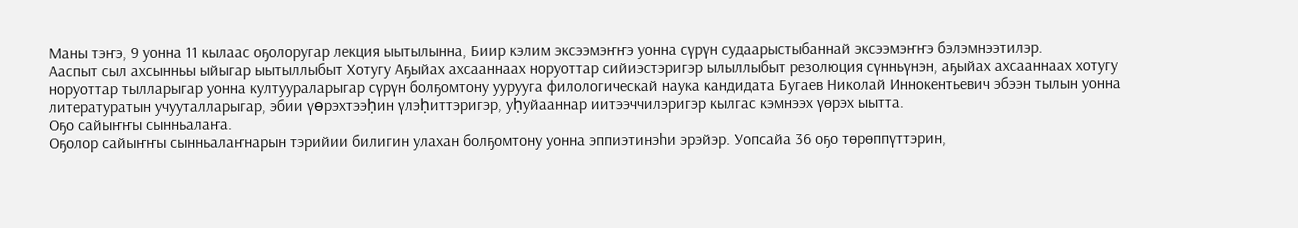Маны тэҥэ, 9 уонна 11 кылаас оҕолоругар лекция ыытылынна, Биир кэлим эксээмэҥҥэ уонна сүрүн судаарыстыбаннай эксээмэҥҥэ бэлэмнээтилэр.
Ааспыт сыл ахсынньы ыйыгар ыытыллыбыт Хотугу Аҕыйах ахсааннаах норуоттар сийиэстэригэр ылыллыбыт резолюция сүнньүнэн, аҕыйах ахсааннаах хотугу норуоттар тылларыгар уонна култуураларыгар сүрүн болҕомтону уурууга филологическай наука кандидата Бугаев Николай Иннокентьевич эбээн тылын уонна литературатын учууталларыгар, эбии үɵрэхтээḥин үлэḥиттэригэр, уḥуйааннар иитээччилэригэр кылгас кэмнээх үөрэх ыытта.
Оҕо сайыҥҥы сынньалаҥа.
Оҕолор сайыҥҥы сынньалаҥнарын тэрийии билигин улахан болҕомтону уонна эппиэтинэһи эрэйэр. Уопсайа 36 оҕо төрөппүттэрин,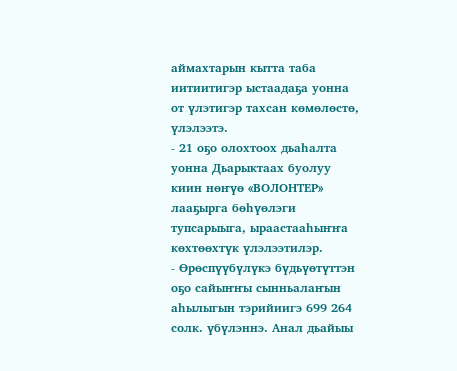аймахтарын кытта таба иитиитигэр ыстаадаҕа уонна от үлэтигэр тахсан көмөлөстө, үлэлээтэ.
- 21 оҕо олохтоох дьаhалта уонна Дьарыктаах буолуу киин нөҥүө «ВОЛОНТЕР» лааҕырга бөһүөлэги тупсарыыга, ыраастааһыҥҥа көхтөөхтүк үлэлээтилэр.
- Өрөспүүбүлүкэ бүдьүөтүттэн оҕо сайыҥҥы сынньалаҥын аһылыгын тэрийиигэ 699 264 солк. үбүлэннэ. Анал дьайыы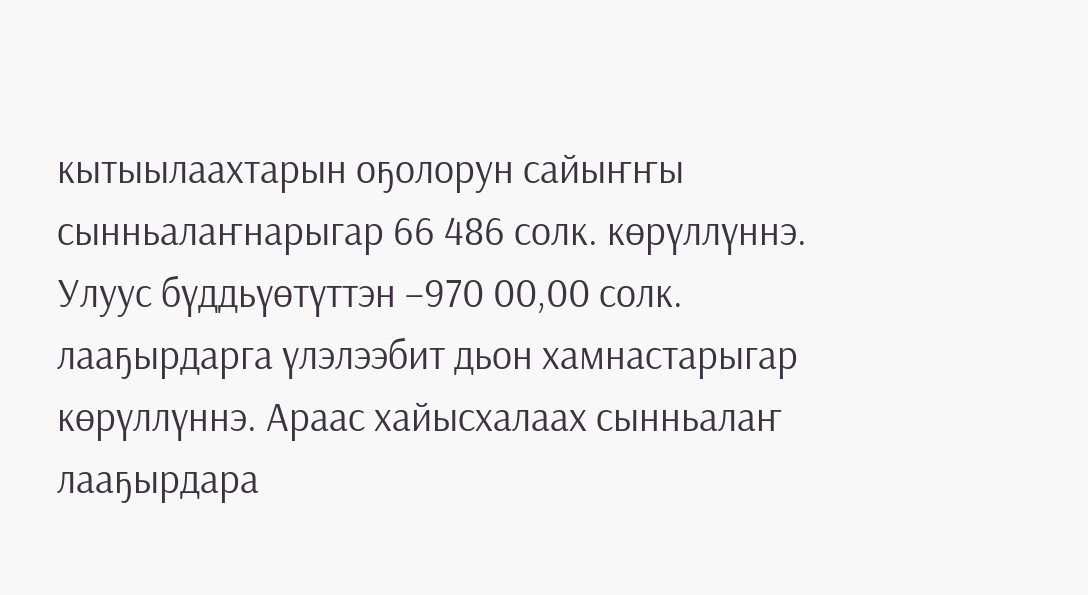кытыылаахтарын оҕолорун сайыҥҥы сынньалаҥнарыгар 66 486 солк. көрүллүннэ.
Улуус бүддьүөтүттэн –970 00,00 солк. лааҕырдарга үлэлээбит дьон хамнастарыгар көрүллүннэ. Араас хайысхалаах сынньалаҥ лааҕырдара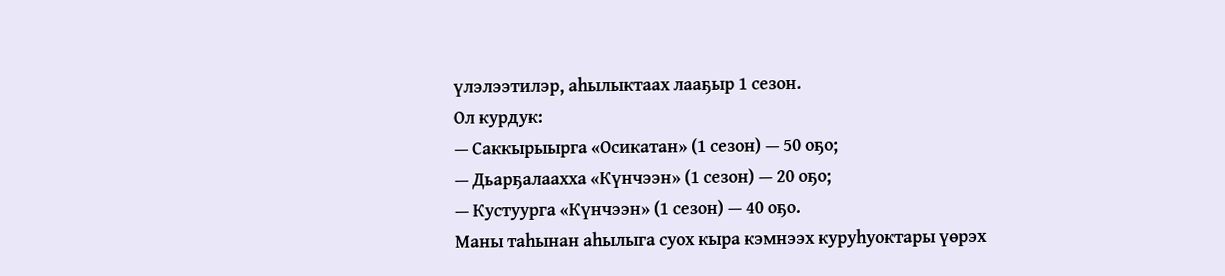үлэлээтилэр, аһылыктаах лааҕыр 1 сезон.
Ол курдук:
— Саккырыырга «Осикатан» (1 сезон) — 50 оҕо;
— Дьарҕалаахха «Күнчээн» (1 сезон) — 20 оҕо;
— Кустуурга «Күнчээн» (1 сезон) — 40 оҕо.
Маны таһынан аһылыга суох кыра кэмнээх куруһуоктары үөрэх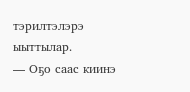тэрилтэлэрэ ыыттылар.
— Оҕо саас киинэ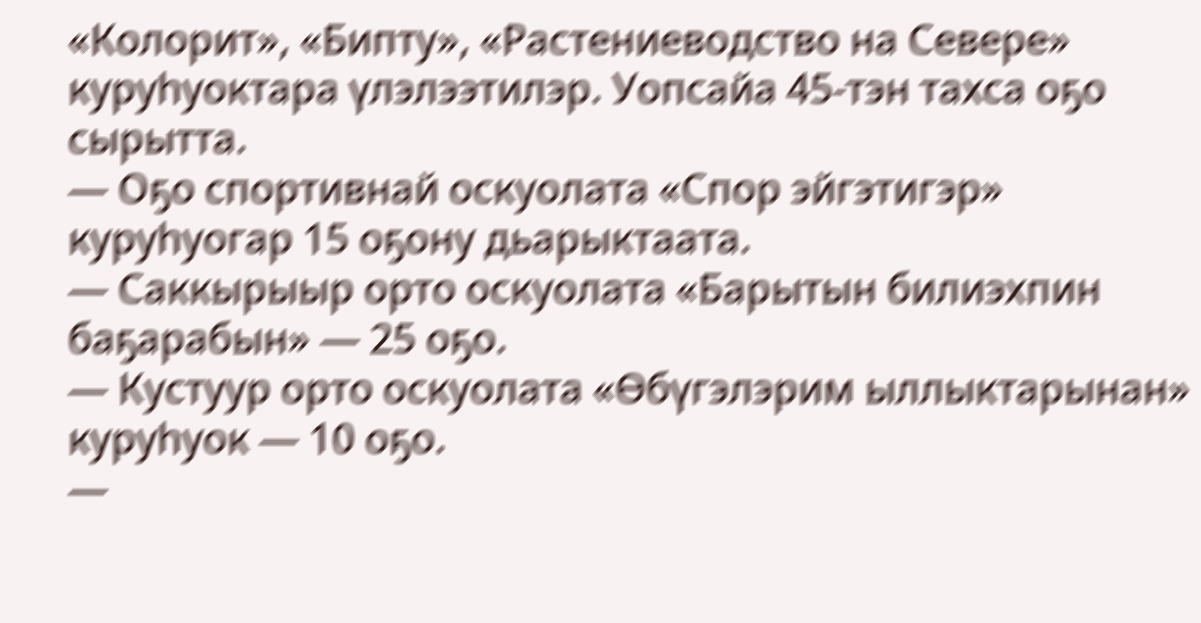«Колорит», «Бипту», «Растениеводство на Севере» куруһуоктара үлэлээтилэр. Уопсайа 45-тэн тахса оҕо сырытта.
— Оҕо спортивнай оскуолата «Спор эйгэтигэр» куруhуогар 15 оҕону дьарыктаата.
— Саккырыыр орто оскуолата «Барытын билиэхпин баҕарабын» — 25 оҕо.
— Кустуур орто оскуолата «Өбүгэлэрим ыллыктарынан» куруһуок — 10 оҕо.
—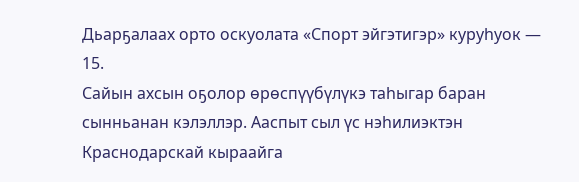Дьарҕалаах орто оскуолата «Спорт эйгэтигэр» куруһуок — 15.
Сайын ахсын оҕолор өрөспүүбүлүкэ таһыгар баран сынньанан кэлэллэр. Ааспыт сыл үс нэһилиэктэн Краснодарскай кыраайга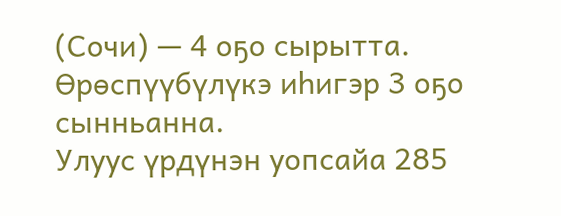(Сочи) — 4 оҕо сырытта. Өрөспүүбүлүкэ иһигэр 3 оҕо сынньанна.
Улуус үрдүнэн уопсайа 285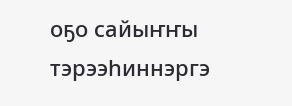оҕо сайыҥҥы тэрээһиннэргэ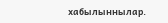хабылыннылар.